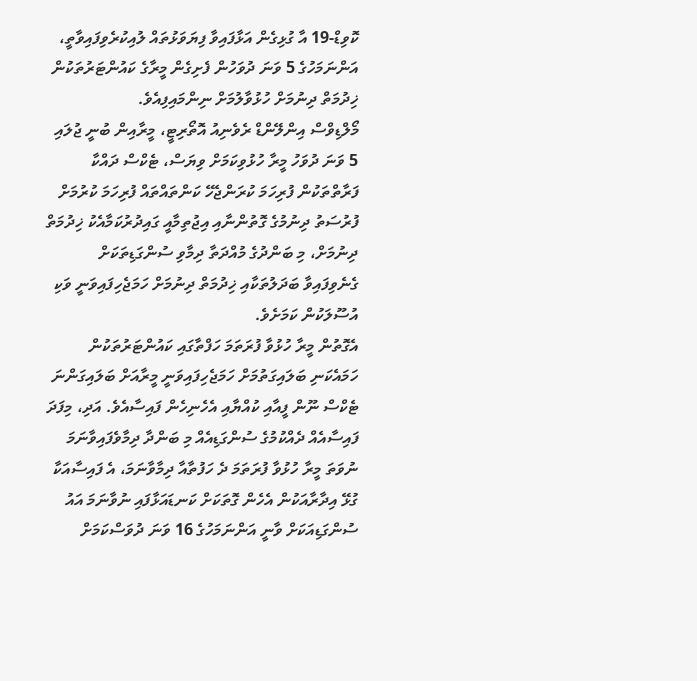ކޮވިޑް-19 އާ ގުޅިގެން އަޅާފައިވާ ފިޔަވަޅުތައް ލުއިކުރެވިފައިވާތީ، އަންނަމަހުގެ 5 ވަނަ ދުވަހުން ފެށިގެން މީރާގެ ކައުންޓަރުތަކުން ޚިދުމަތް ދިނުމަށް ހުޅުވާލުމަށް ނިންމައިފިއެވެ.
މޯލްޑިވްސް އިންލޭންޑް ރެވެނިއު އޮތޯރިޓީ، މީރާއިން ބުނީ ޖުލައި 5 ވަނަ ދުވަހު މީރާ ހުޅުވިކަމަށް ވިޔަސް، ޓެކްސް ދައްކާ ފަރާތްތަކުން ފުރިހަމަ ކުރަންޖެހޭ ކަންތައްތައް ފުރިހަމަ ކުރުމަށް ފުރުސަތު ދިނުމުގެ ގޮތުންނާއި އިޖުތިމާއީ ގައިދުރުކަމާއެކު ޚިދުމަތް ދިނުމަށް، މި ބަންދުގެ މުއްދަތާ ދިމާވި ސުންގަޑިތަކަށް ގެނެވިފައިވާ ބަދަލުތަކާއި ޚިދުމަތް ދިނުމަށް ހަމަޖެހިފައިވަނީ ވަކި އުސޫލަކުން ކަމަށެވެ.
އެގޮތުން މީރާ ހުޅުވާ ފުރަތަމަ ހަފްތާގައި ކައުންޓަރުތަކުން ހަމައެކަނި ބަލައިގަތުމަށް ހަމަޖެހިފައިވަނީ މީރާއަށް ބަލައިގަންނަ ޓެކްސް ނޫން ފީއާއި ކުއްޔާއި އެހެނިހެން ފައިސާއެވެ. އަދި، މިފަދަ ފައިސާއެއް ދެއްކުމުގެ ސުންގަޑިއެއް މި ބަންދާ ދިމާވެފައިވާނަމަ ނުވަތަ މީރާ ހުޅުވާ ފުރަތަމަ ދެ ހަފުތާއާ ދިމާވާނަމަ، އެ ފައިސާއަކާ ގުޅޭ އިދާރާއަކުން އެހެން ގޮތަކަށް ކަނޑައަޅާފައި ނުވާނަމަ އައު ސުންގަޑިއަކަށް ވާނީ އަންނަމަހުގެ 16 ވަނަ ދުވަސްކަމަށް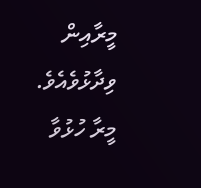މީރާއިން ވިދާޅުވެއެވެ.
މީރާ ހުޅުވާ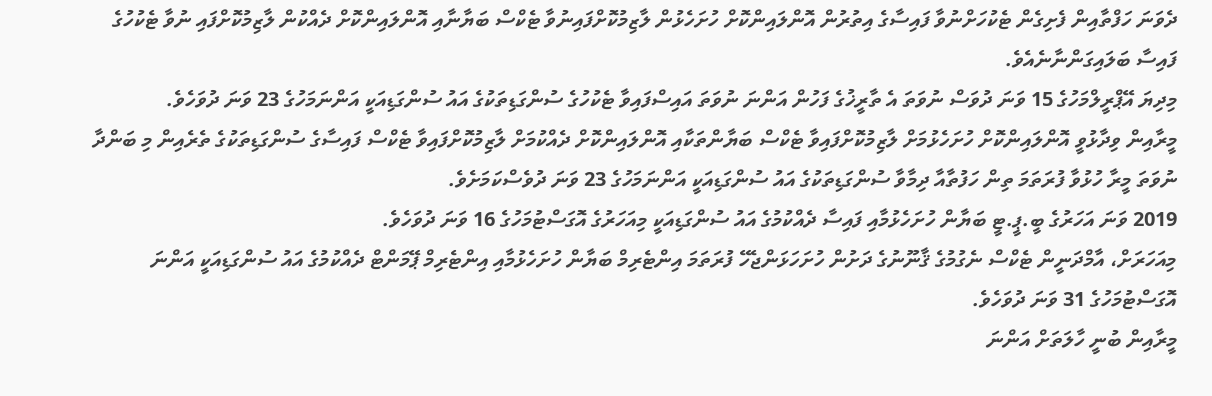ދެވަނަ ހަފްތާއިން ފެށިގެން ޓެކުހަށްނުވާ ފައިސާގެ އިތުރުން އޮންލައިންކޮށް ހުށަހެޅުން ލާޒިމުކޮށްފައިނުވާ ޓެކްސް ބަޔާނާއި އޮންލައިންކޮށް ދެއްކުން ލާޒިމުކޮށްފައި ނުވާ ޓެކުހުގެ ފައިސާ ބަލައިގަންނާނެއެވެ.
މިދިޔަ އޭޕްރީލްމަހުގެ 15 ވަނަ ދުވަސް ނުވަތަ އެ ތާރީޚުގެ ފަހުން އަންނަ ނުވަތަ އައިސްފައިވާ ޓެކުހުގެ ސުންގަޑިތަކުގެ އައު ސުންގަޑިއަކީ އަންނަމަހުގެ 23 ވަނަ ދުވަހެވެ.
މީރާއިން ވިދާޅުވީ އޮންލައިންކޮށް ހުށަހެޅުމަށް ލާޒިމުކޮށްފައިވާ ޓެކްސް ބަޔާންތަކާއި އޮންލައިންކޮށް ދެއްކުމަށް ލާޒިމުކޮށްފައިވާ ޓެކްސް ފައިސާގެ ސުންގަޑިތަކުގެ ތެރެއިން މި ބަންދާ ނުވަތަ މީރާ ހުޅުވާ ފުރަތަމަ ތިން ހަފުތާއާ ދިމާވާ ސުންގަޑިތަކުގެ އައު ސުންގަޑިއަކީ އަންނަމަހުގެ 23 ވަނަ ދުވެސްކަމަށެވެ.
2019 ވަނަ އަހަރުގެ ބީ.ޕީ.ޓީ ބަޔާން ހުށަހެޅުމާއި ފައިސާ ދެއްކުމުގެ އައު ސުންގަޑިއަކީ މިއަހަރުގެ އޮގަސްޓުމަހުގެ 16 ވަނަ ދުވަހެވެ.
މިއަހަރަށް، އާމްދަނީން ޓެކްސް ނެގުމުގެ ޤާނޫނުގެ ދަށުން ހުށަހަޅަންޖެހޭ ފުރަތަމަ އިންޓެރިމް ބަޔާން ހުށަހެޅުމާއި އިންޓެރިމް ޕޭމަންޓް ދެއްކުމުގެ އައު ސުންގަޑިއަކީ އަންނަ އޮގަސްޓުމަހުގެ 31 ވަނަ ދުވަހެވެ.
މީރާއިން ބުނީ ހާލަތަށް އަންނަ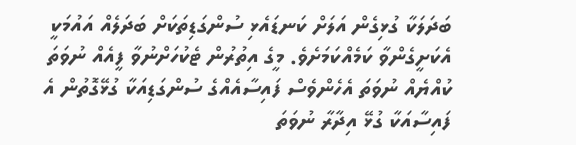ބަދަލަކާ ގުޅިގެން އަލަށް ކަނޑައެޅި ސުންގަޑިތަކަށް ބަދަލެއް އައުމަކީ އެކަށީގެންވާ ކަމެއްކަމަށެވެ. މީގެ އިތުރުން ޓެކުހަށްނުވާ ފީއެއް ނުވަތަ ކުއްޔެއް ނުވަތަ އެހެންވެސް ފައިސާއެއްގެ ސުންގަޑިއަކާ ގުޅޭގޮތުން އެ ފައިސާއަކާ ގުޅޭ އިދާރާ ނުވަތަ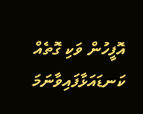އޮފީހުން ވަކި ގޮތެއް ކަނޑައަޅާފައިވާނަމަ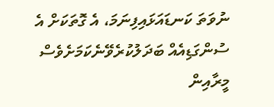ނުވަތަ ކަނޑައަޅައިފިނަމަ، އެ ގޮތަކަށް އެ ސުންގަޑިއެއް ބަދަލުކުރެވޭނެކަމަށެވެސް މީރާއިން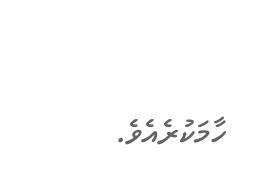ހާމަކުރެއެވެ.